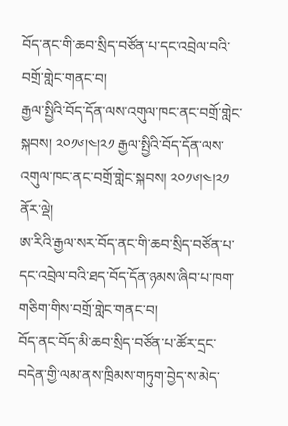བོད་ནང་གི་ཆབ་སྲིད་བཙོན་པ་དང་འབྲེལ་བའི་བགྲོ་གླེང་གནང་བ།
རྒྱལ་སྤྱིའི་བོད་དོན་ལས་འགུལ་ཁང་ནང་བགྲོ་གླེང་སྐབས། ༢༠༡༦།༤།༢༡ རྒྱལ་སྤྱིའི་བོད་དོན་ལས་འགུལ་ཁང་ནང་བགྲོ་གླེང་སྐབས། ༢༠༡༦།༤།༢༡
ནོར་ལྡེ།
ཨ་རིའི་རྒྱལ་སར་བོད་ནང་གི་ཆབ་སྲིད་བཙོན་པ་དང་འབྲེལ་བའི་ཐད་བོད་དོན་ཉམས་ཞིབ་པ་ཁག་གཅིག་གིས་བགྲོ་གླེང་གནང་བ།
བོད་ནང་བོད་མི་ཆབ་སྲིད་བཙོན་པ་ཚོར་དྲང་བདེན་གྱི་ལམ་ནས་ཁྲིམས་གཏུག་བྱེད་ས་མེད་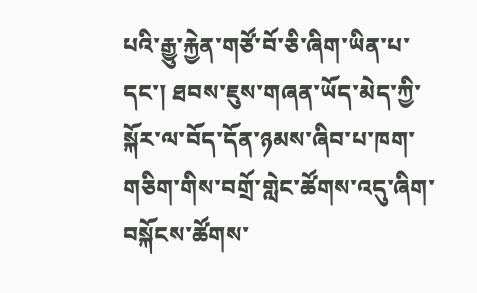པའི་རྒྱུ་རྐྱེན་གཙོ་བོ་ཅི་ཞིག་ཡིན་པ་དང་། ཐབས་ཇུས་གཞན་ཡོད་མེད་ཀྱི་སྐོར་ལ་བོད་དོན་ཉམས་ཞིབ་པ་ཁག་གཅིག་གིས་བགྲོ་གླེང་ཚོགས་འདུ་ཞིག་བསྐོངས་ཚོགས་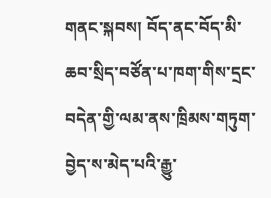གནང་སྐབས། བོད་ནང་བོད་མི་ཆབ་སྲིད་བཙོན་པ་ཁག་གིས་དྲང་བདེན་གྱི་ལམ་ནས་ཁྲིམས་གཏུག་བྱེད་ས་མེད་པའི་རྒྱུ་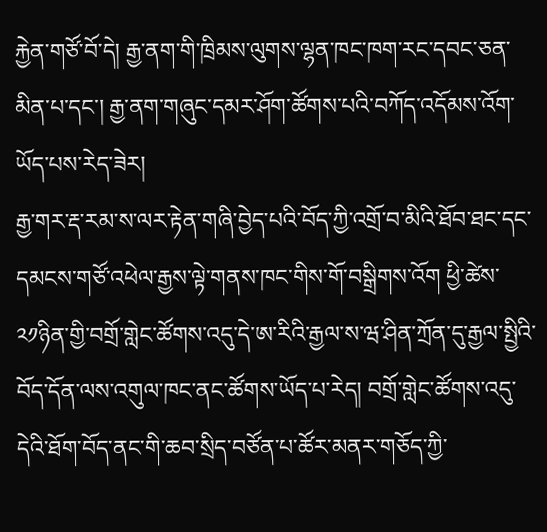རྐྱེན་གཙོ་བོ་དེ། རྒྱ་ནག་གི་ཁྲིམས་ལུགས་ལྷན་ཁང་ཁག་རང་དབང་ཅན་མིན་པ་དང་། རྒྱ་ནག་གཞུང་དམར་ཤོག་ཚོགས་པའི་བཀོད་འདོམས་འོག་ཡོད་པས་རེད་ཟེར།
རྒྱ་གར་རྡ་རམ་ས་ལར་རྟེན་གཞི་བྱེད་པའི་བོད་ཀྱི་འགྲོ་བ་མིའི་ཐོབ་ཐང་དང་དམངས་གཙོ་འཕེལ་རྒྱས་ལྟེ་གནས་ཁང་གིས་གོ་བསྒྲིགས་འོག ཕྱི་ཚེས་༢༡ཉིན་གྱི་བགྲོ་གླེང་ཚོགས་འདུ་དེ་ཨ་རིའི་རྒྱལ་ས་ཝ་ཤིན་ཀྲོན་དུ་རྒྱལ་སྤྱིའི་བོད་དོན་ལས་འགུལ་ཁང་ནང་ཚོགས་ཡོད་པ་རེད། བགྲོ་གླེང་ཚོགས་འདུ་དེའི་ཐོག་བོད་ནང་གི་ཆབ་སྲིད་བཙོན་པ་ཚོར་མནར་གཅོད་ཀྱི་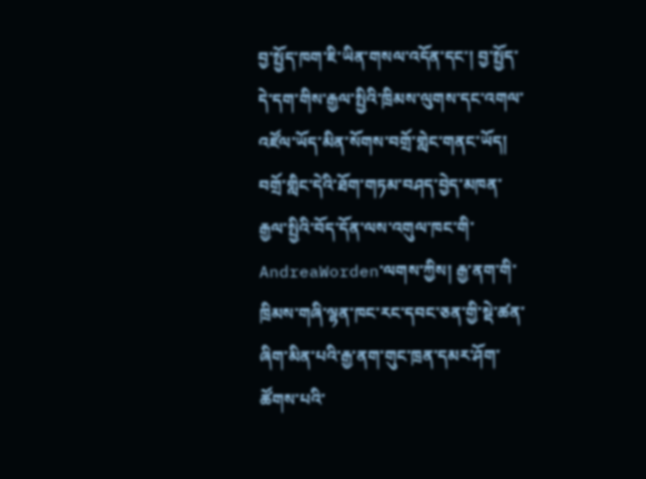བྱ་སྤྱོད་ཁག་ཇི་ཡིན་གསལ་འདོན་དང་། བྱ་སྤྱོད་དེ་དག་གིས་རྒྱལ་སྤྱིའི་ཁྲིམས་ལུགས་དང་འགལ་འཛོལ་ཡོད་མིན་སོགས་བགྲོ་གླེང་གནང་ཡོད།
བགྲོ་གླིང་དེའི་ཐོག་གཏམ་བཤད་བྱེད་མཁན་རྒྱལ་སྤྱིའི་བོད་དོན་ལས་འགུལ་ཁང་གི་AndreaWorden་ལགས་ཀྱིས། རྒྱ་ནག་གི་ཁྲིམས་གཞི་ལྷན་ཁང་རང་དབང་ཅན་གྱི་སྡེ་ཚན་ཞིག་མིན་པའི་རྒྱ་ནག་གུང་ཁྲན་དམར་ཤོག་ཚོགས་པའི་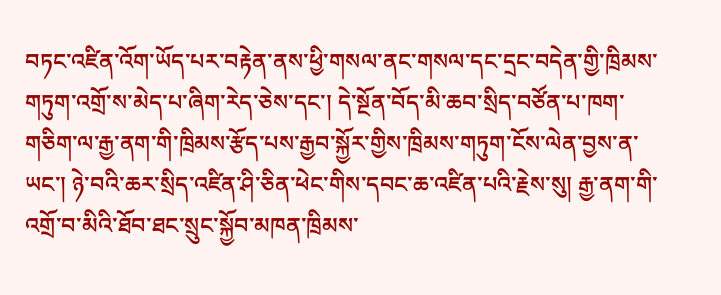བཏང་འཛིན་འོག་ཡོད་པར་བརྟེན་ནས་ཕྱི་གསལ་ནང་གསལ་དང་དྲང་བདེན་གྱི་ཁྲིམས་གཏུག་འགྲོ་ས་མེད་པ་ཞིག་རེད་ཅེས་དང་། དེ་སྔོན་བོད་མི་ཆབ་སྲིད་བཙོན་པ་ཁག་གཅིག་ལ་རྒྱ་ནག་གི་ཁྲིམས་རྩོད་པས་རྒྱབ་སྐྱོར་གྱིས་ཁྲིམས་གཏུག་ངོས་ལེན་བྱས་ན་ཡང་། ཉེ་བའི་ཆར་སྲིད་འཛིན་ཤི་ཅིན་ཕེང་གིས་དབང་ཆ་འཛིན་པའི་རྗེས་སུ། རྒྱ་ནག་གི་འགྲོ་བ་མིའི་ཐོབ་ཐང་སྲུང་སྐྱོབ་མཁན་ཁྲིམས་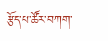རྩོད་པ་ཚོར་བཀག་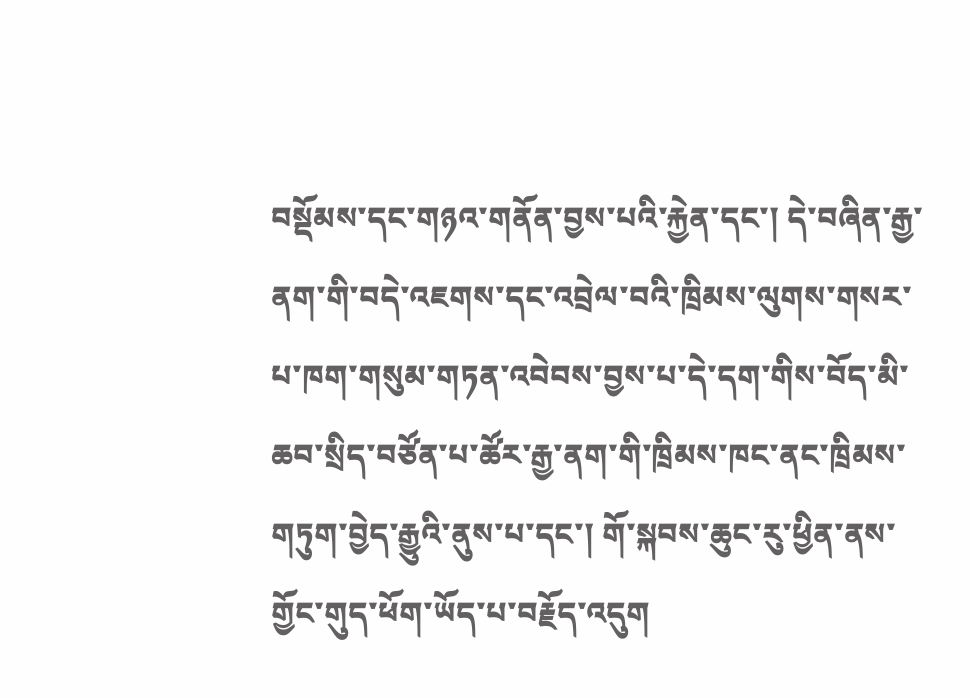བསྡོམས་དང་གཉའ་གནོན་བྱས་པའི་རྐྱེན་དང་། དེ་བཞིན་རྒྱ་ནག་གི་བདེ་འཇགས་དང་འབྲེལ་བའི་ཁྲིམས་ལུགས་གསར་པ་ཁག་གསུམ་གཏན་འབེབས་བྱས་པ་དེ་དག་གིས་བོད་མི་ཆབ་སྲིད་བཙོན་པ་ཚོར་རྒྱ་ནག་གི་ཁྲིམས་ཁང་ནང་ཁྲིམས་གཏུག་བྱེད་རྒྱུའི་ནུས་པ་དང་། གོ་སྐབས་ཆུང་རུ་ཕྱིན་ནས་གྱོང་གུད་ཕོག་ཡོད་པ་བརྗོད་འདུག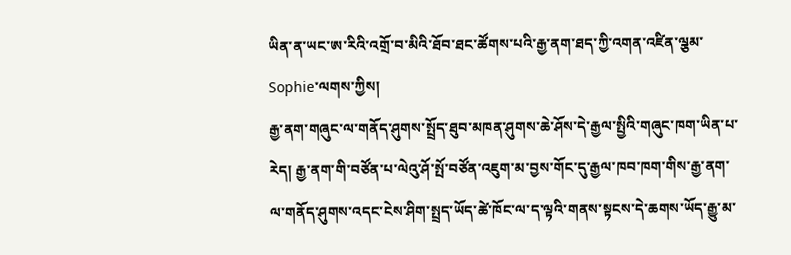ཡིན་ན་ཡང་ཨ་རིའི་འགྲོ་བ་མིའི་ཐོབ་ཐང་ཚོགས་པའི་རྒྱ་ནག་ཐད་ཀྱི་འགན་འཛིན་ལྕམ་Sophie་ལགས་ཀྱིས།
རྒྱ་ནག་གཞུང་ལ་གནོད་ཤུགས་སྤྲོད་ཐུབ་མཁན་ཤུགས་ཆེ་ཤོས་དེ་རྒྱལ་སྤྱིའི་གཞུང་ཁག་ཡིན་པ་རེད། རྒྱ་ནག་གི་བཙོན་པ་ལེའུ་ཤོ་སྤོ་བཙོན་འཇུག་མ་བྱས་གོང་དུ་རྒྱལ་ཁབ་ཁག་གིས་རྒྱ་ནག་ལ་གནོད་ཤུགས་འདང་ངེས་ཤིག་སྤྲད་ཡོད་ཚེ་ཁོང་ལ་ད་ལྟའི་གནས་སྟངས་དེ་ཆགས་ཡོད་རྒྱུ་མ་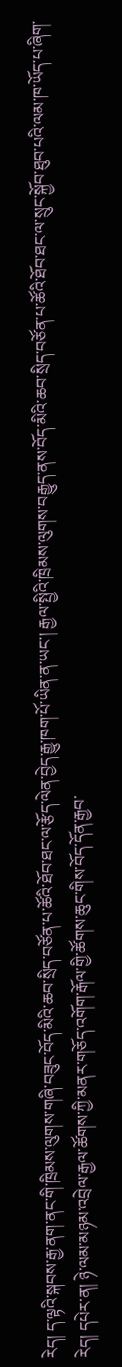རེད། ད་ལྟའི་སྐབས་རྒྱ་ནག་ནང་གི་ཁྲིམས་ལུགས་གཞི་བཟུང་བོད་མིའི་ཆབ་སྲིད་བཙོན་པ་ཚོའི་ཐོབ་ཐང་ལ་རྩོད་ལེན་བྱེད་རྒྱུ་ཁག་པོ་ཡིན་ན་ཡང་། རྒྱལ་སྤྱིའི་ཁྲིམས་ལུགས་བརྒྱུད་ནས་བོད་མིའི་ཆབ་སྲིད་བཙོན་པ་ཚོའི་ཐོབ་ཐང་ལ་སྲུང་སྐྱོབ་ཐུབ་པའི་ལམ་ཁ་ཡོད་པ་ཞིག་རེད། དཔེར་ན། ཉེ་ལམ་མཉམ་འབྲེལ་རྒྱལ་ཚོགས་ཀྱི་མནར་གཅོད་འགོག་རྒོལ་གྱི་ཚོགས་ཆུང་གིས་བོད་དོན་རྒྱབ་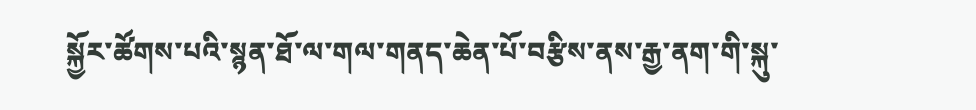སྐྱོར་ཚོགས་པའི་སྙན་ཐོ་ལ་གལ་གནད་ཆེན་པོ་བརྩིས་ནས་རྒྱ་ནག་གི་སྐུ་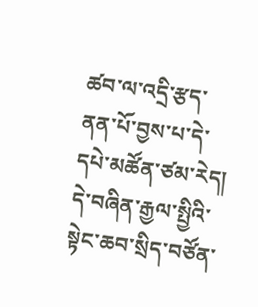ཚབ་ལ་འདྲི་རྩད་ནན་པོ་བྱས་པ་དེ་དཔེ་མཚོན་ཙམ་རེད། དེ་བཞིན་རྒྱལ་སྤྱིའི་སྟེང་ཆབ་སྲིད་བཙོན་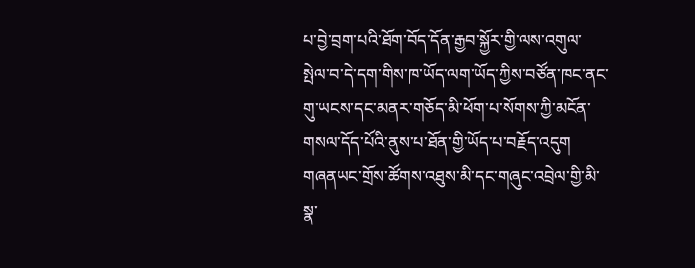པ་བྱེ་བྲག་པའི་ཐོག་བོད་དོན་རྒྱབ་སྐྱོར་གྱི་ལས་འགུལ་སྤེལ་བ་དེ་དག་གིས་ཁ་ཡོད་ལག་ཡོད་ཀྱིས་བཙོན་ཁང་ནང་གུ་ཡངས་དང་མནར་གཅོད་མི་ཕོག་པ་སོགས་ཀྱི་མངོན་གསལ་དོད་པོའི་ནུས་པ་ཐོན་གྱི་ཡོད་པ་བརྗོད་འདུག
གཞནཡང་གྲོས་ཚོགས་འཐུས་མི་དང་གཞུང་འབྲེལ་གྱི་མི་སྣ་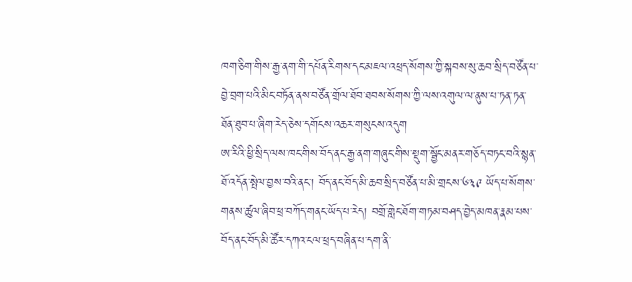ཁག་ཅིག་གིས་རྒྱ་ནག་གི་དཔོན་རིགས་དང་མཇལ་འཕྲད་སོགས་ཀྱི་སྐབས་སུ་ཆབ་སྲིད་བཙོན་པ་བྱེ་བྲག་པའི་མིང་བཏོན་ནས་བཙོན་གྲོལ་ཐོབ་ཐབས་སོགས་ཀྱི་ལས་འགུལ་ལ་ནུས་པ་ཏན་ཏན་ཐོན་ཐུབ་པ་ཞིག་རེད་ཅེས་དགོངས་འཆར་གསུངས་འདུག
ཨ་རིའི་ཕྱི་སྲིད་ལས་ཁང་གིས་བོད་ནང་རྒྱ་ནག་གཞུང་གིས་སྡུག་སྦྱོང་མནར་གཅོད་བཏང་བའི་སྙན་ཐོ་འདོན་སྤེལ་བྱས་བའི་ནང་། བོད་ནང་བོད་མི་ཆབ་སྲིད་བཙོན་པ་མི་གྲངས་༦༣༩ ཡོད་པ་སོགས་གནས་ཚུལ་ཞིབ་ཕྲ་བཀོད་གནང་ཡོད་པ་རེད། བགྲོ་གླེང་ཐོག་གཏམ་བཤད་བྱེད་མཁན་རྣམ་པས་བོད་ནང་བོད་མི་ཚོར་དཀའ་ངལ་ཕྲད་བཞིན་པ་དག་ནི་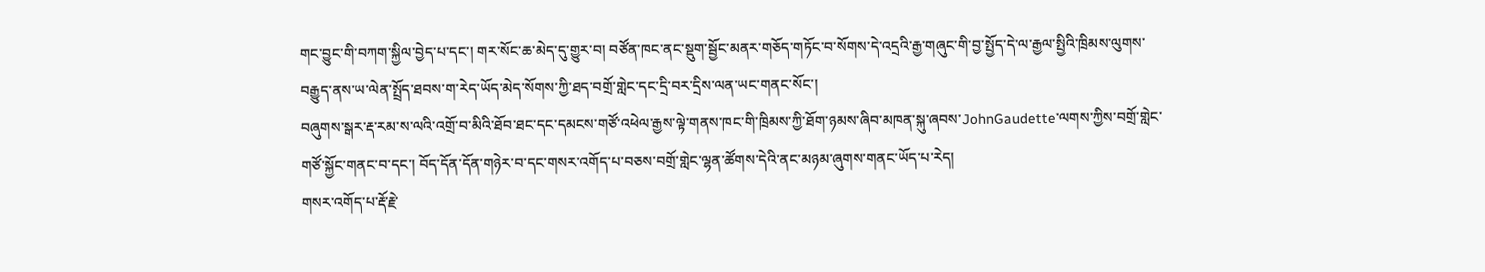གང་བྱུང་གི་བཀག་སྐྱིལ་བྱེད་པ་དང་། གར་སོང་ཆ་མེད་དུ་གྱུར་བ། བཙོན་ཁང་ནང་སྡུག་སྦྱོང་མནར་གཅོད་གཏོང་བ་སོགས་དེ་འདྲའི་རྒྱ་གཞུང་གི་བྱ་སྤྱོད་དེ་ལ་རྒྱལ་སྤྱིའི་ཁྲིམས་ལུགས་བརྒྱུད་ནས་ཡ་ལེན་སྤྲོད་ཐབས་ག་རེད་ཡོད་མེད་སོགས་ཀྱི་ཐད་བགྲོ་གླེང་དང་དྲི་བར་དྲིས་ལན་ཡང་གནང་སོང་།
བཞུགས་སྒར་རྡ་རམ་ས་ལའི་འགྲོ་བ་མིའི་ཐོབ་ཐང་དང་དམངས་གཙོ་འཕེལ་རྒྱས་ལྟེ་གནས་ཁང་གི་ཁྲིམས་ཀྱི་ཐོག་ཉམས་ཞིབ་མཁན་སྐུ་ཞབས་JohnGaudette་ལགས་ཀྱིས་བགྲོ་གླེང་གཙོ་སྐྱོང་གནང་བ་དང་། བོད་དོན་དོན་གཉེར་བ་དང་གསར་འགོད་པ་བཅས་བགྲོ་གླེང་ལྷན་ཚོགས་དེའི་ནང་མཉམ་ཞུགས་གནང་ཡོད་པ་རེད།
གསར་འགོད་པ་རྡོ་རྗེ་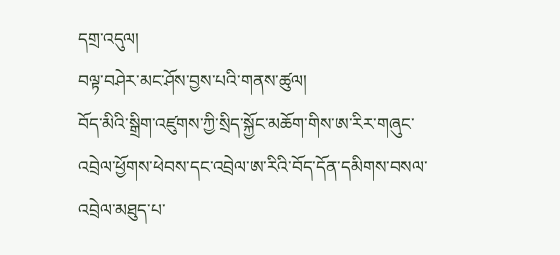དགྲ་འདུལ།
བལྟ་བཤེར་མང་ཤོས་བྱས་པའི་གནས་ཚུལ།
བོད་མིའི་སྒྲིག་འཛུགས་ཀྱི་སྲིད་སྐྱོང་མཆོག་གིས་ཨ་རིར་གཞུང་འབྲེལ་ཕྱོགས་ཕེབས་དང་འབྲེལ་ཨ་རིའི་བོད་དོན་དམིགས་བསལ་འབྲེལ་མཐུད་པ་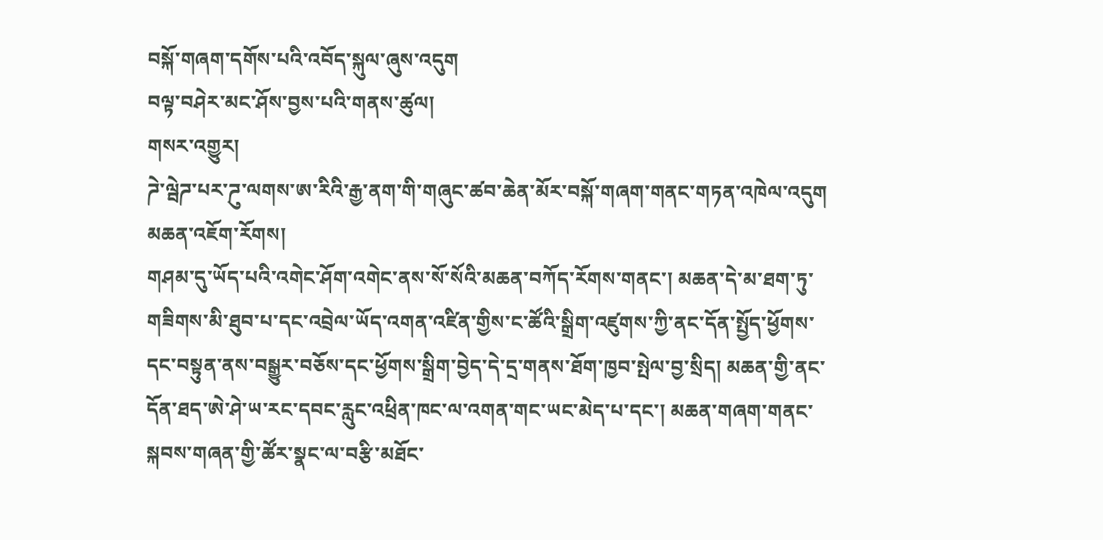བསྐོ་གཞག་དགོས་པའི་འབོད་སྐུལ་ཞུས་འདུག
བལྟ་བཤེར་མང་ཤོས་བྱས་པའི་གནས་ཚུལ།
གསར་འགྱུར།
ཌེ་ལྦེཌ་པར་ཌུ་ལགས་ཨ་རིའི་རྒྱ་ནག་གི་གཞུང་ཚབ་ཆེན་མོར་བསྐོ་གཞག་གནང་གཏན་འཁེལ་འདུག
མཆན་འཇོག་རོགས།
གཤམ་དུ་ཡོད་པའི་འགེང་ཤོག་འགེང་ནས་སོ་སོའི་མཆན་བཀོད་རོགས་གནང་། མཆན་དེ་མ་ཐག་ཏུ་གཟིགས་མི་ཐུབ་པ་དང་འབྲེལ་ཡོད་འགན་འཛིན་གྱིས་ང་ཚོའི་སྒྲིག་འཛུགས་ཀྱི་ནང་དོན་སྤྱོད་ཕྱོགས་དང་བསྟུན་ནས་བསྒྱུར་བཅོས་དང་ཕྱོགས་སྒྲིག་བྱེད་དེ་དྲ་གནས་ཐོག་ཁྱབ་སྤེལ་བྱ་སྲིད། མཆན་གྱི་ནང་དོན་ཐད་ཨེ་ཤེ་ཡ་རང་དབང་རླུང་འཕྲིན་ཁང་ལ་འགན་གང་ཡང་མེད་པ་དང་། མཆན་གཞག་གནང་སྐབས་གཞན་གྱི་ཚོར་སྣང་ལ་བརྩི་མཐོང་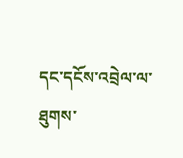དང་དངོས་འབྲེལ་ལ་ཐུགས་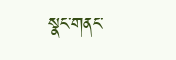སྣང་གནང་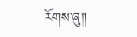རོགས་ཞུ༎